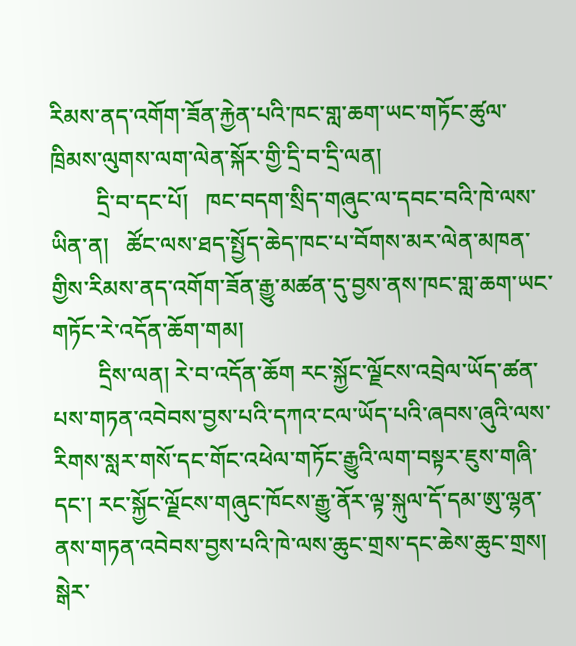རིམས་ནད་འགོག་ཟོན་རྐྱེན་པའི་ཁང་གླ་ཆག་ཡང་གཏོང་ཚུལ་ཁྲིམས་ལུགས་ལག་ལེན་སྐོར་གྱི་དྲི་བ་དྲི་ལན།
        དྲི་བ་དང་པོ།   ཁང་བདག་སྲིད་གཞུང་ལ་དབང་བའི་ཁེ་ལས་ཡིན་ན།   ཚོང་ལས་ཐད་སྤྱོད་ཆེད་ཁང་པ་བོགས་མར་ལེན་མཁན་གྱིས་རིམས་ནད་འགོག་ཟོན་རྒྱུ་མཚན་དུ་བྱས་ནས་ཁང་གླ་ཆག་ཡང་གཏོང་རེ་འདོན་ཆོག་གམ།
        དྲིས་ལན། རེ་བ་འདོན་ཆོག རང་སྐྱོང་ལྗོངས་འབྲེལ་ཡོད་ཚན་པས་གཏན་འབེབས་བྱས་པའི་དཀའ་ངལ་ཡོད་པའི་ཞབས་ཞུའི་ལས་རིགས་སླར་གསོ་དང་གོང་འཕེལ་གཏོང་རྒྱུའི་ལག་བསྟར་ཇུས་གཞི་དང་། རང་སྐྱོང་ལྗོངས་གཞུང་ཁོངས་རྒྱུ་ནོར་ལྟ་སྐུལ་དོ་དམ་ཨུ་ལྷན་ནས་གཏན་འབེབས་བྱས་པའི་ཁེ་ལས་ཆུང་གྲས་དང་ཆེས་ཆུང་གྲས། སྒེར་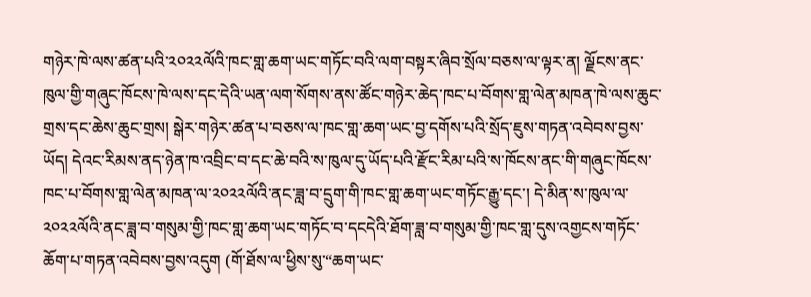གཉེར་ཁེ་ལས་ཚན་པའི་༢༠༢༢ལོའི་ཁང་གླ་ཆག་ཡང་གཏོང་བའི་ལག་བསྟར་ཞིབ་སྲོལ་བཅས་ལ་ལྟར་ན། ལྗོངས་ནང་ཁུལ་གྱི་གཞུང་ཁོངས་ཁེ་ལས་དང་དེའི་ཡན་ལག་སོགས་ནས་ཚོང་གཉེར་ཆེད་ཁང་པ་བོགས་གླ་ལེན་མཁན་ཁེ་ལས་ཆུང་གྲས་དང་ཆེས་ཆུང་གྲས། སྒེར་གཉེར་ཚན་པ་བཅས་ལ་ཁང་གླ་ཆག་ཡང་བྱ་དགོས་པའི་སྲོད་ཇུས་གཏན་འབེབས་བྱས་ཡོད། དེའང་རིམས་ནད་ཉེན་ཁ་འབྲིང་བ་དང་ཆེ་བའི་ས་ཁུལ་དུ་ཡོད་པའི་རྫོང་རིམ་པའི་ས་ཁོངས་ནང་གི་གཞུང་ཁོངས་ཁང་པ་བོགས་གླ་ལེན་མཁན་ལ་༢༠༢༢ལོའི་ནང་ཟླ་བ་དྲུག་གི་ཁང་གླ་ཆག་ཡང་གཏོང་རྒྱུ་དང་། དེ་མིན་ས་ཁུལ་ལ་༢༠༢༢ལོའི་ནང་ཟླ་བ་གསུམ་གྱི་ཁང་གླ་ཆག་ཡང་གཏོང་བ་དངདེའི་ཐོག་ཟླ་བ་གསུམ་གྱི་ཁང་གླ་དུས་འགྱངས་གཏོང་ཆོག་པ་གཏན་འབེབས་བྱས་འདུག (གོ་ཐོས་ལ་ཕྱིས་སུ་“ཆག་ཡང་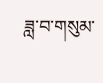ཟླ་བ་གསུམ་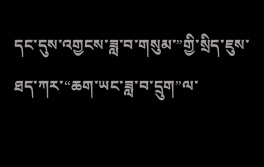དང་དུས་འགྱངས་ཟླ་བ་གསུམ་”གྱི་སྲིད་ཇུས་ཐད་ཀར་“ཆག་ཡང་ཟླ་བ་དྲུག”ལ་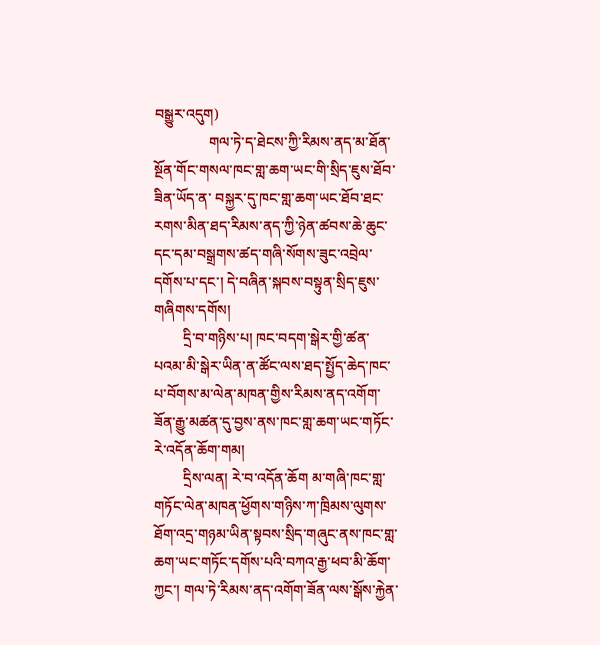བསྒྱུར་འདུག)
               གལ་ཏེ་ད་ཐེངས་ཀྱི་རིམས་ནད་མ་ཐོན་སྔོན་གོང་གསལ་ཁང་གླ་ཆག་ཡང་གི་སྲིད་ཇུས་ཐོབ་ཟིན་ཡོད་ན་ བསྐྱར་དུ་ཁང་གླ་ཆག་ཡང་ཐོབ་ཐང་རགས་མིན་ཐད་རིམས་ནད་ཀྱི་ཉེན་ཚབས་ཆེ་ཆུང་དང་དམ་བསྒྲགས་ཚད་གཞི་སོགས་ཟུང་འབྲེལ་དགོས་པ་དང་། དེ་བཞིན་སྐབས་བསྟུན་སྲིད་ཇུས་གཞིགས་དགོས།
        དྲི་བ་གཉིས་པ། ཁང་བདག་སྒེར་གྱི་ཚན་པའམ་མི་སྒེར་ཡིན་ན་ཚོང་ལས་ཐད་སྤྱོད་ཆེད་ཁང་པ་བོགས་མ་ལེན་མཁན་གྱིས་རིམས་ནད་འགོག་ཟོན་རྒྱུ་མཚན་དུ་བྱས་ནས་ཁང་གླ་ཆག་ཡང་གཏོང་རེ་འདོན་ཆོག་གམ།
        དྲིས་ལན། རེ་བ་འདོན་ཆོག མ་གཞི་ཁང་གླ་གཏོང་ལེན་མཁན་ཕྱོགས་གཉིས་ཀ་ཁྲིམས་ལུགས་ཐོག་འདྲ་གཉམ་ཡིན་སྟབས་སྲིད་གཞུང་ནས་ཁང་གླ་ཆག་ཡང་གཏོང་དགོས་པའི་བཀའ་རྒྱ་ཕབ་མི་ཆོག་ཀྱང་། གལ་ཏེ་རིམས་ནད་འགོག་ཟོན་ལས་སྒོས་རྐྱེན་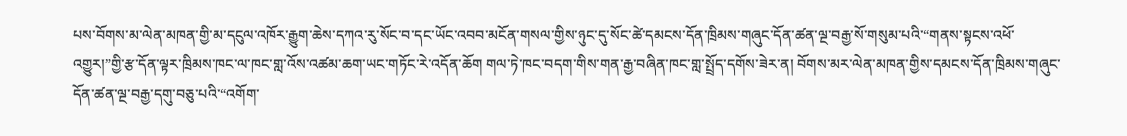པས་བོགས་མ་ལེན་མཁན་གྱི་མ་དངུལ་འཁོར་རྒྱུག་ཆེས་དཀའ་རུ་སོང་བ་དང་ཡོང་འབབ་མངོན་གསལ་གྱིས་ཉུང་དུ་སོང་ཚེ་དམངས་དོན་ཁྲིམས་གཞུང་དོན་ཚན་ལྔ་བརྒྱ་སོ་གསུམ་པའི་“གནས་སྟངས་འཕོ་འགྱུར།”གྱི་རྩ་དོན་ལྟར་ཁྲིམས་ཁང་ལ་ཁང་གླ་འོས་འཚམ་ཆག་ཡང་གཏོང་རེ་འདོན་ཆོག གལ་ཏེ་ཁང་བདག་གིས་གན་རྒྱ་བཞིན་ཁང་གླ་སྤྲོད་དགོས་ཟེར་ན། བོགས་མར་ལེན་མཁན་གྱིས་དམངས་དོན་ཁྲིམས་གཞུང་དོན་ཚན་ལྔ་བརྒྱ་དགུ་བཅུ་པའི་“འགོག་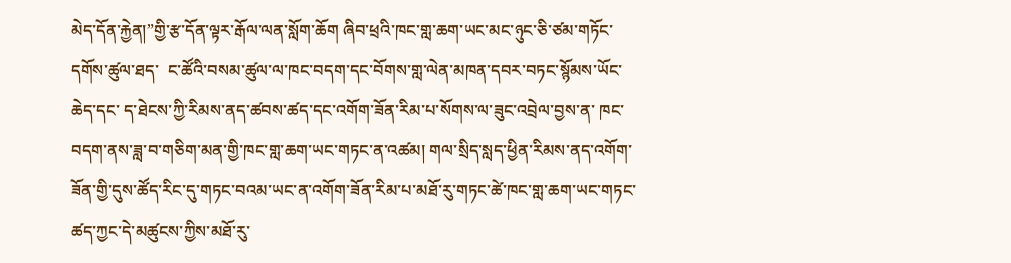མེད་དོན་རྐྱེན།”གྱི་རྩ་དོན་ལྟར་རྒོལ་ལན་སློག་ཆོག ཞིབ་ཕྲའི་ཁང་གླ་ཆག་ཡང་མང་ཉུང་ཅི་ཙམ་གཏོང་དགོས་ཚུལ་ཐད་  ང་ཚོའི་བསམ་ཚུལ་ལ་ཁང་བདག་དང་བོགས་གླ་ལེན་མཁན་དབར་བཏང་སྙོམས་ཡོང་ཆེད་དང་ ད་ཐེངས་ཀྱི་རིམས་ནད་ཚབས་ཚད་དང་འགོག་ཟོན་རིམ་པ་སོགས་ལ་ཟུང་འབྲེལ་བྱས་ན་ ཁང་བདག་ནས་ཟླ་བ་གཅིག་མན་གྱི་ཁང་གླ་ཆག་ཡང་གཏང་ན་འཚམ། གལ་སྲིད་སླད་ཕྱིན་རིམས་ནད་འགོག་ཟོན་གྱི་དུས་ཚོད་རིང་དུ་གཏང་བའམ་ཡང་ན་འགོག་ཟོན་རིམ་པ་མཐོ་རུ་གཏང་ཚེ་ཁང་གླ་ཆག་ཡང་གཏང་ཚད་ཀྱང་དེ་མཚུངས་ཀྱིས་མཐོ་རུ་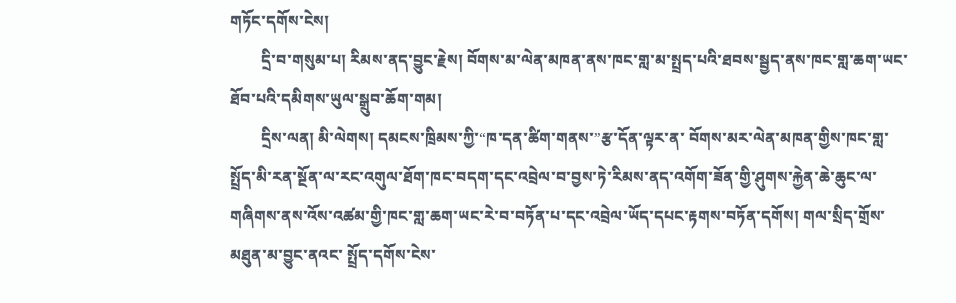གཏོང་དགོས་ངེས།
        དྲི་བ་གསུམ་པ། རིམས་ནད་བྱུང་རྗེས། བོགས་མ་ལེན་མཁན་ནས་ཁང་གླ་མ་སྤྲད་པའི་ཐབས་སྦྱད་ནས་ཁང་གླ་ཆག་ཡང་ཐོབ་པའི་དམིགས་ཡུལ་སྒྲུབ་ཆོག་གམ།
        དྲིས་ལན། མི་ལེགས། དམངས་ཁྲིམས་ཀྱི་“ཁ་དན་ཚིག་གནས་”རྩ་དོན་ལྟར་ན་ བོགས་མར་ལེན་མཁན་གྱིས་ཁང་གླ་སྤྲོད་མི་རན་སྔོན་ལ་རང་འགུལ་ཐོག་ཁང་བདག་དང་འབྲེལ་བ་བྱས་ཏེ་རིམས་ནད་འགོག་ཟོན་གྱི་ཤུགས་རྐྱེན་ཆེ་ཆུང་ལ་གཞིགས་ནས་འོས་འཚམ་གྱི་ཁང་གླ་ཆག་ཡང་རེ་བ་བཏོན་པ་དང་འབྲེལ་ཡོད་དཔང་རྟགས་བཏོན་དགོས། གལ་སྲིད་གྲོས་མཐུན་མ་བྱུང་ནའང་ སྤྲོད་དགོས་ངེས་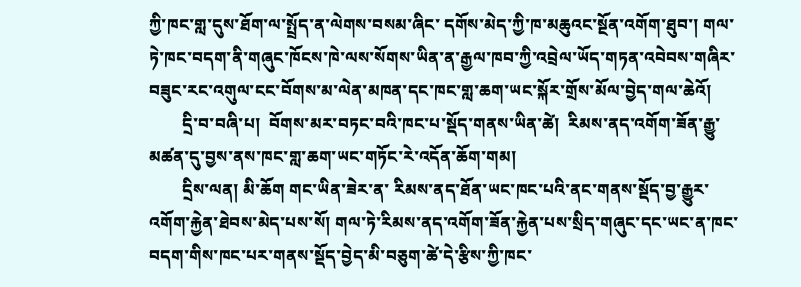ཀྱི་ཁང་གླ་དུས་ཐོག་ལ་སྤྲོད་ན་ལེགས་བསམ་ཞིང་ དགོས་མེད་ཀྱི་ཁ་མཆུའང་སྔོན་འགོག་ཐུབ་། གལ་ཏེ་ཁང་བདག་ནི་གཞུང་ཁོངས་ཁེ་ལས་སོགས་ཡིན་ན་རྒྱལ་ཁབ་ཀྱི་འབྲེལ་ཡོད་གཏན་འབེབས་གཞིར་བཟུང་རང་འགུལ་ངང་བོགས་མ་ལེན་མཁན་དང་ཁང་གླ་ཆག་ཡང་སྐོར་གྲོས་མོལ་བྱེད་གལ་ཆེའོ།
        དྲི་བ་བཞི་པ།  བོགས་མར་བཏང་བའི་ཁང་པ་སྡོད་གནས་ཡིན་ཚེ།  རིམས་ནད་འགོག་ཟོན་རྒྱུ་མཚན་དུ་བྱས་ནས་ཁང་གླ་ཆག་ཡང་གཏོང་རེ་འདོན་ཆོག་གམ།
        དྲིས་ལན། མི་ཆོག གང་ཡིན་ཟེར་ན་ རིམས་ནད་ཐོན་ཡང་ཁང་པའི་ནང་གནས་སྡོད་བྱ་རྒྱུར་འགོག་རྐྱེན་ཐེབས་མེད་པས་སོ། གལ་ཏེ་རིམས་ནད་འགོག་ཟོན་རྐྱེན་པས་སྲིད་གཞུང་དང་ཡང་ན་ཁང་བདག་གིས་ཁང་པར་གནས་སྡོད་བྱེད་མི་བཅུག་ཚེ་དེ་རྩིས་ཀྱི་ཁང་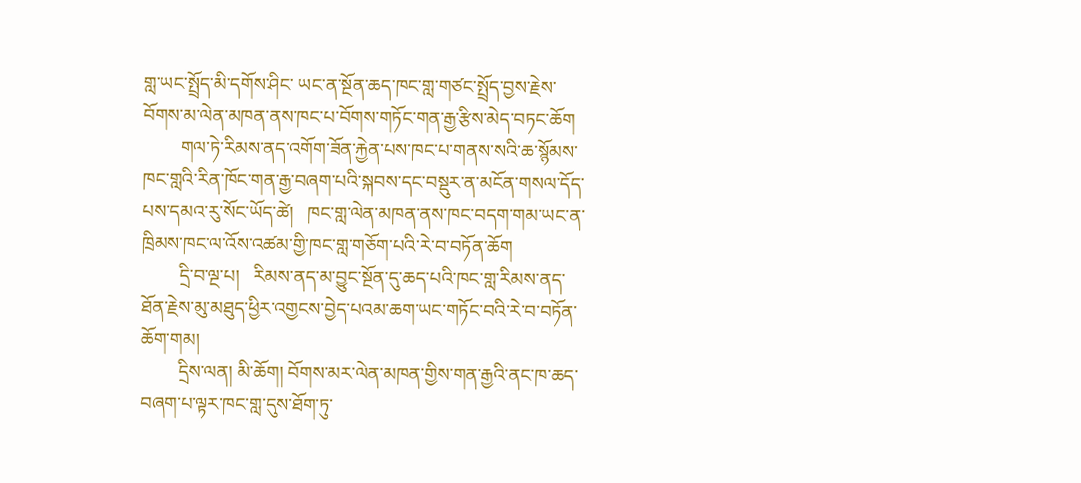གླ་ཡང་སྤྲོད་མི་དགོས་ཤིང་ ཡང་ན་སྔོན་ཆད་ཁང་གླ་གཙང་སྤྲོད་བྱས་རྗེས་བོགས་མ་ལེན་མཁན་ནས་ཁང་པ་བོགས་གཏོང་གན་རྒྱ་རྩིས་མེད་བཏང་ཆོག
        གལ་ཏེ་རིམས་ནད་འགོག་ཟོན་རྐྱེན་པས་ཁང་པ་གནས་སའི་ཆ་སྙོམས་ཁང་གླའི་རིན་ཁོང་གན་རྒྱ་བཞག་པའི་སྐབས་དང་བསྡུར་ན་མངོན་གསལ་དོད་པས་དམའ་རུ་སོང་ཡོད་ཚེ།   ཁང་གླ་ལེན་མཁན་ནས་ཁང་བདག་གམ་ཡང་ན་ཁྲིམས་ཁང་ལ་འོས་འཚམ་གྱི་ཁང་གླ་གཅོག་པའི་རེ་བ་བཏོན་ཆོག
        དྲི་བ་ལྔ་པ།   རིམས་ནད་མ་བྱུང་སྔོན་དུ་ཆད་པའི་ཁང་གླ་རིམས་ནད་ཐོན་རྗེས་མུ་མཐུད་ཕྱིར་འགྱངས་བྱེད་པའམ་ཆག་ཡང་གཏོང་བའི་རེ་བ་བཏོན་ཆོག་གམ།
        དྲིས་ལན། མི་ཆོག། བོགས་མར་ལེན་མཁན་གྱིས་གན་རྒྱའི་ནང་ཁ་ཆད་བཞག་པ་ལྟར་ཁང་གླ་དུས་ཐོག་ཏུ་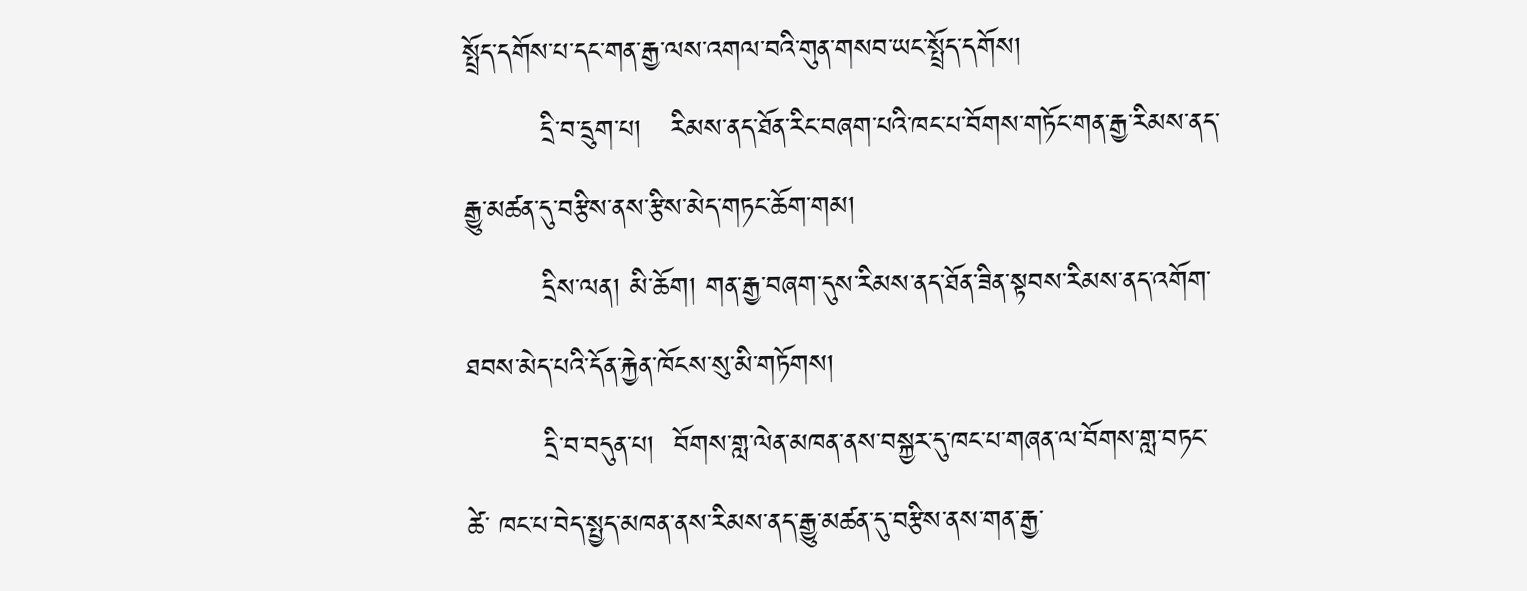སྤྲོད་དགོས་པ་དང་གན་རྒྱ་ལས་འགལ་བའི་གུན་གསབ་ཡང་སྤྲོད་དགོས།
        དྲི་བ་དྲུག་པ།   རིམས་ནད་ཐོན་རིང་བཞག་པའི་ཁང་པ་བོགས་གཏོང་གན་རྒྱ་རིམས་ནད་རྒྱུ་མཚན་དུ་བརྩིས་ནས་རྩིས་མེད་གཏང་ཆོག་གམ།
        དྲིས་ལན། མི་ཆོག། གན་རྒྱ་བཞག་དུས་རིམས་ནད་ཐོན་ཟིན་སྟབས་རིམས་ནད་འགོག་ཐབས་མེད་པའི་དོན་རྐྱེན་ཁོངས་སུ་མི་གཏོགས།
        དྲི་བ་བདུན་པ།  བོགས་གླ་ལེན་མཁན་ནས་བསྐྱར་དུ་ཁང་པ་གཞན་ལ་བོགས་གླ་བཏང་ཚེ་ ཁང་པ་བེད་སྤྱད་མཁན་ནས་རིམས་ནད་རྒྱུ་མཚན་དུ་བརྩིས་ནས་གན་རྒྱ་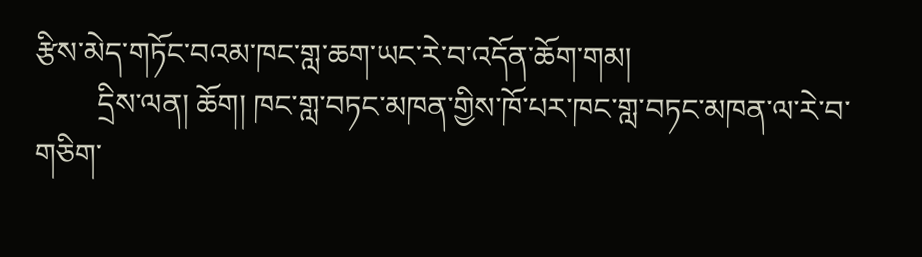རྩིས་མེད་གཏོང་བའམ་ཁང་གླ་ཆག་ཡང་རེ་བ་འདོན་ཆོག་གམ།
        དྲིས་ལན། ཆོག། ཁང་གླ་བཏང་མཁན་གྱིས་ཁོ་པར་ཁང་གླ་བཏང་མཁན་ལ་རེ་བ་གཅིག་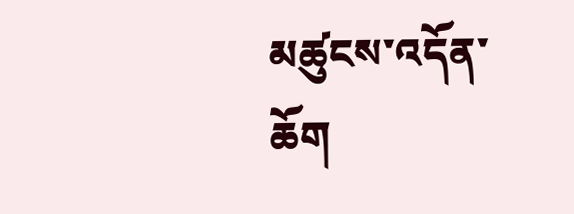མཚུངས་འདོན་ཆོག